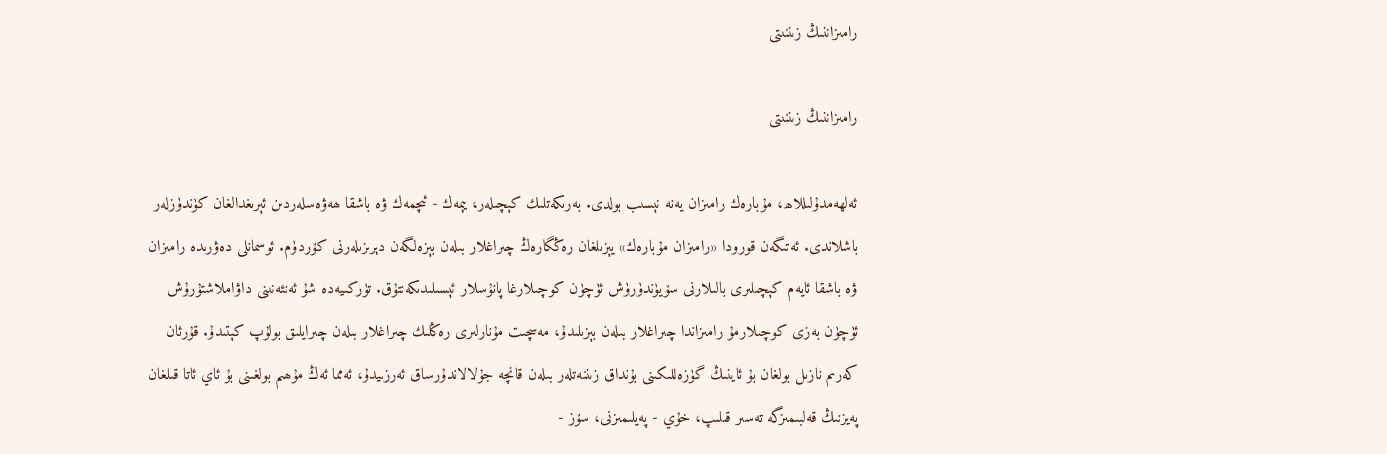رامىزاننىڭ زىننىتى

رامىزاننىڭ زىننىتى

ئەلھەمدۇلىللاھ، مۇبارەك رامىزان يەنە نېسىب بولدى. بەرىكەتلىك كېچىلەر، يېمەك - ئىچمەك ۋە باشقا ھەۋەسلەردىن ئېرىغدالغان كۈندۈزلەر باشلاندى. ئەتىگەن قورودا «رامىزان مۇبارەك» يېزىلغان رەڭگارەڭ چىراغلار بىلەن بېزەلگەن دېرىزىلەرنى كۆردۈم. ئوسمانلى دەۋرىدە رامىزان ۋە باشقا ئايەم كېچىلىرى بالىلارنى سۆيۈندۈرۈش ئۈچۈن كوچىلارغا پانۇسلار ئېسىلىدىكەنتۇق. تۈركىيەدە شۇ ئەنئەنىنى داۋاملاشتۇرۇش ئۈچۈن بەزى كوچىلارمۇ رامىزاندا چىراغلار بىلەن بېزىلىدۇ، مەسچىت مۇنارلىرى رەڭلىك چىراغلار بىلەن چىرايلىق بولۇپ كېتىدۇ. قۇرئان كەرىم نازىل بولغان بۇ ئاينىڭ گۈزەللىكىنى بۇنداق زىننەتلەر بىلەن قانچە جۇلالاندۇرساق ئەرزىيدۇ، ئەمما ئەڭ مۇھىم بولغىنى بۇ ئاي ئاتا قىلغان پەيزنىڭ قەلبىمىزگە تەسىر قىلىپ، خۇي - پەيلىمىزنى، سۆز -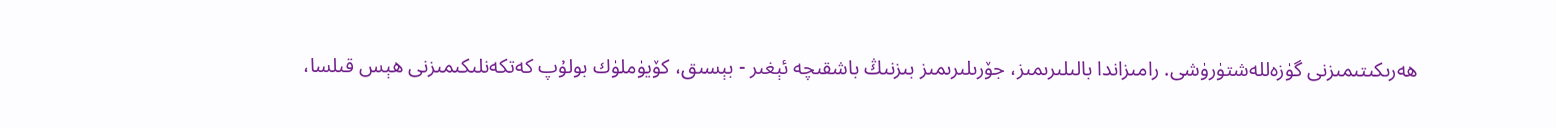ھەرىكىتىمىزنى گۈزەللەشتۈرۈشى. رامىزاندا بالىلىرىمىز، جۆرىلىرىمىز بىزنىڭ باشقىچە ئېغىر - بېسىق، كۆيۈملۈك بولۇپ كەتكەنلىكىمىزنى ھېس قىلسا،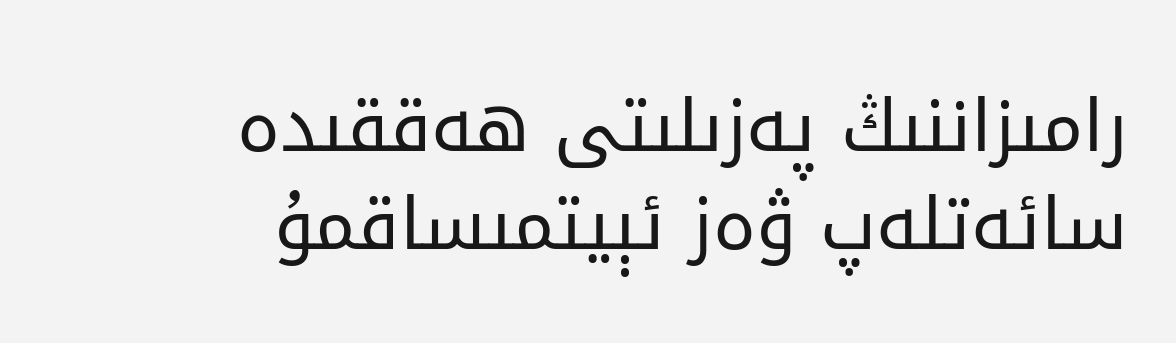رامىزاننىڭ پەزىلىتى ھەققىدە سائەتلەپ ۋەز ئېيتمىساقمۇ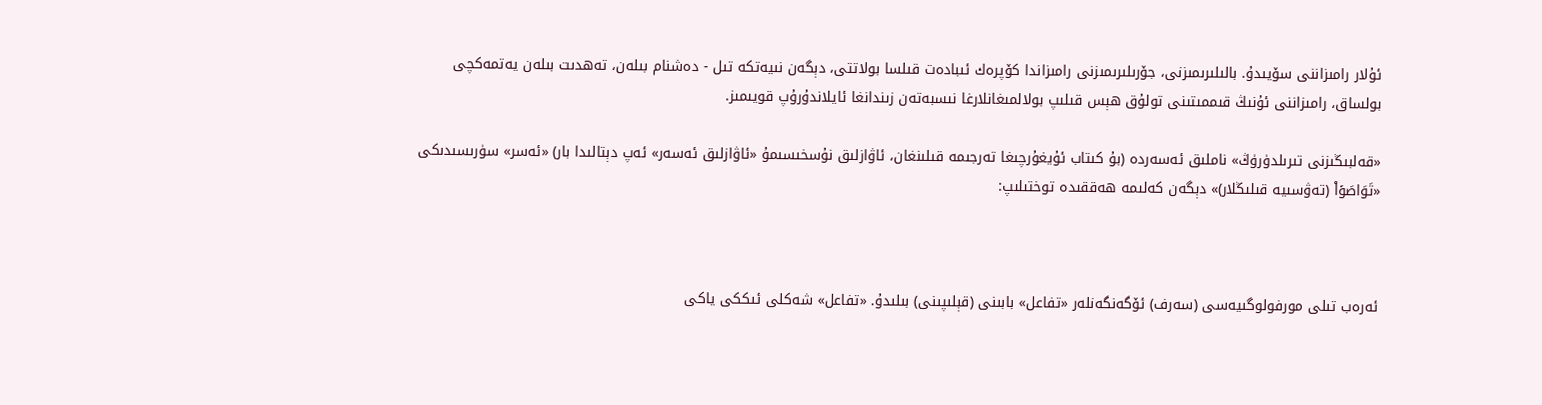ئۇلار رامىزاننى سۆيىدۇ. بالىلىرىمىزنى، جۆرىلىرىمىزنى رامىزاندا كۆپرەك ئىبادەت قىلسا بولاتتى، دېگەن نىيەتكە تىل - دەشنام بىلەن، تەھدىت بىلەن يەتمەكچى بولساق، رامىزاننى ئۇنىڭ قىممىتىنى تولۇق ھېس قىلىپ بولالمىغانلارغا نىسبەتەن زىندانغا ئايلاندۇرۇپ قويىمىز.

«قەلبىڭىزنى تىرىلدۈرۈڭ» ناملىق ئەسەردە (بۇ كىتاب ئۇيغۇرچىغا تەرجىمە قىلىنغان، ئاۋازلىق نۇسخىسىمۇ «ئاۋازلىق ئەسەر» ئەپ دېتالىدا بار) «ئەسر» سۈرىسىدىكى «تَوَاصَوۡاْ (تەۋسىيە قىلىڭلار)» دېگەن كەلىمە ھەققىدە توختىلىپ:



ئەرەب تىلى مورفولوگىيەسى (سەرف) ئۆگەنگەنلەر «تفاعل» بابىنى (قېلىپىنى) بىلىدۇ. «تفاعل» شەكلى ئىككى ياكى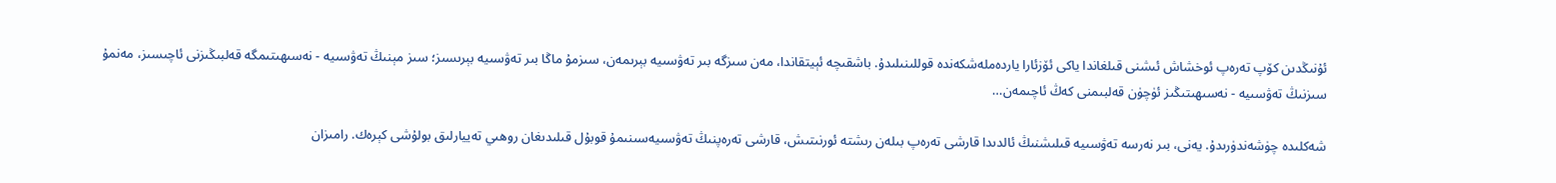ئۇنىڭدىن كۆپ تەرەپ ئوخشاش ئىشنى قىلغاندا ياكى ئۆزئارا ياردەملەشكەندە قوللىنىلىدۇ. باشقىچە ئېيتقاندا، مەن سىزگە بىر تەۋسىيە بېرىمەن، سىزمۇ ماڭا بىر تەۋسىيە بېرىسىز؛ سىز مېنىڭ تەۋسىيە - نەسىھىتىمگە قەلبىڭىزنى ئاچىسىز، مەنمۇ سىزنىڭ تەۋسىيە - نەسىھىتىڭىز ئۈچۈن قەلبىمنى كەڭ ئاچىمەن…

شەكلىدە چۈشەندۈرىدۇ. يەنى، بىر نەرسە تەۋسىيە قىلىشنىڭ ئالدىدا قارشى تەرەپ بىلەن رىشتە ئورنىتىش، قارشى تەرەپنىڭ تەۋسىيەسىنىمۇ قوبۇل قىلىدىغان روھىي تەييارلىق بولۇشى كېرەك. رامىزان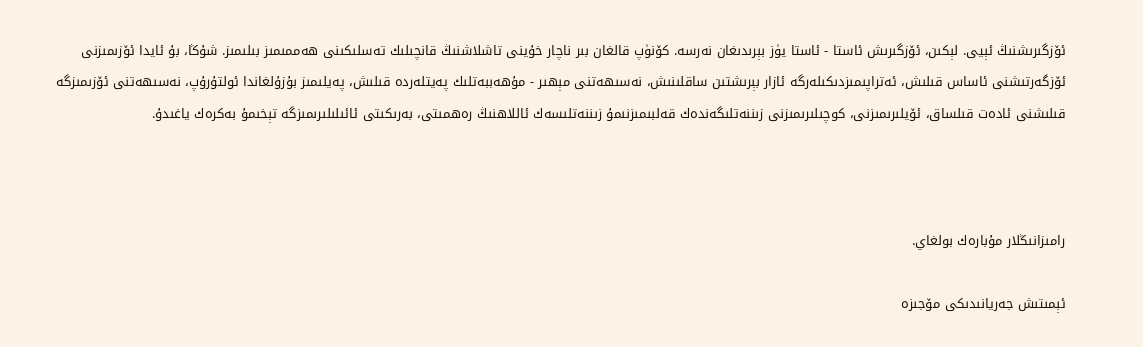ئۆزگىرىشنىڭ ئېيى. لېكىن، ئۆزگىرىش ئاستا - ئاستا يۈز بېرىدىغان نەرسە. كۆنۈپ قالغان بىر ناچار خۇينى تاشلاشنىڭ قانچىلىك تەسلىكىنى ھەممىمىز بىلىمىز. شۇڭا، بۇ ئايدا ئۆزىمىزنى ئۆزگەرتىشنى ئاساس قىلىش، ئەتراپىمىزدىكىلەرگە ئازار بېرىشتىن ساقلىنىش، نەسىھەتنى مېھىر - مۇھەببەتلىك پەيتلەردە قىلىش، پەيلىمىز بۇزۇلغاندا ئولتۇرۇپ، نەسىھەتنى ئۆزىمىزگە قىلىشنى ئادەت قىلساق، ئۆيلىرىمىزنى، كوچىلىرىمىزنى زىننەتلىگەندەك قەلبىمىزنىمۇ زىننەتلىسەك ئاللاھنىڭ رەھمىتى، بەرىكىتى ئائىلىلىرىمىزگە تېخىمۇ بەكرەك ياغىدۇ.



رامىزانىڭلار مۇبارەك بولغاي.

ئېمىتىش جەريانىدىكى مۆجىزە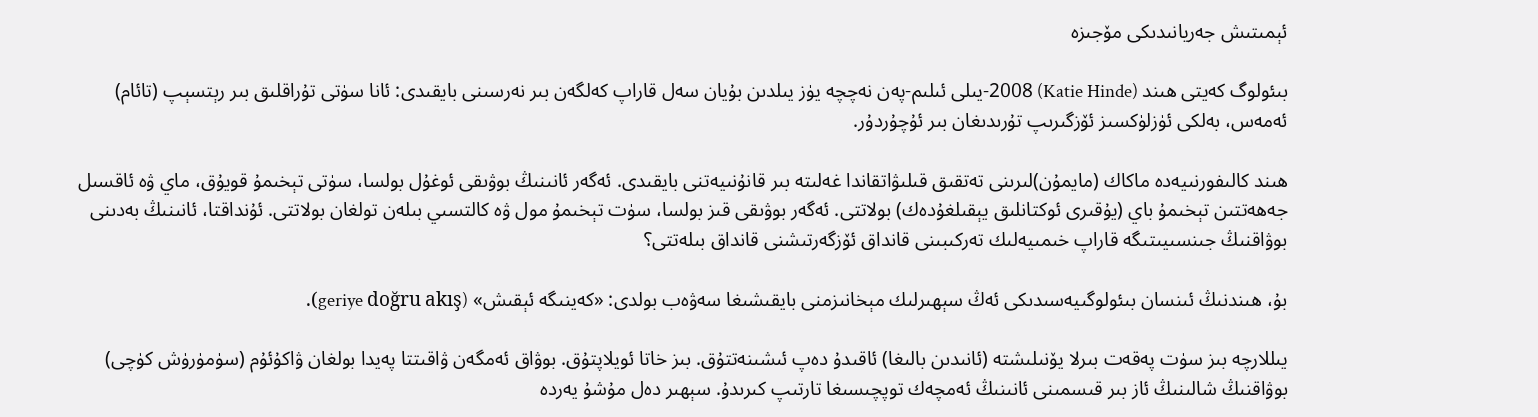ئېمىتىش جەريانىدىكى مۆجىزە

بىئولوگ كەيتى ھىند (Katie Hinde) 2008-يىلى ئىلىم-پەن نەچچە يۈز يىلدىن بۇيان سەل قاراپ كەلگەن بىر نەرسىنى بايقىدى: ئانا سۈتى تۇراقلىق بىر رېتسېپ (تائام) ئەمەس، بەلكى ئۈزلۈكسىز ئۆزگىرىپ تۇرىدىغان بىر ئۇچۇردۇر.

ھىند كالىفورنىيەدە ماكاك (مايمۇن)لىرىنى تەتقىق قىلىۋاتقاندا غەلىتە بىر قانۇنىيەتنى بايقىدى. ئەگەر ئانىنىڭ بوۋىقى ئوغۇل بولسا، سۈتى تېخىمۇ قويۇق، ماي ۋە ئاقسىل جەھەتتىن تېخىمۇ باي (يۇقىرى ئوكتانلىق يېقىلغۇدەك) بولاتتى. ئەگەر بوۋىقى قىز بولسا، سۈت تېخىمۇ مول ۋە كالتسىي بىلەن تولغان بولاتتى. ئۇنداقتا، ئانىنىڭ بەدىنى بوۋاقنىڭ جىنسىيىتىگە قاراپ خىمىيەلىك تەركىبىنى قانداق ئۆزگەرتىشنى قانداق بىلەتتى؟

بۇ، ھىندنىڭ ئىنسان بىئولوگىيەسىدىكى ئەڭ سېھىرلىك مېخانىزمنى بايقىشىغا سەۋەب بولدى: «كەينىگە ئېقىش» (geriye doğru akış).

يىللارچە بىز سۈت پەقەت بىرلا يۆنىلىشتە (ئانىدىن بالىغا) ئاقىدۇ دەپ ئىشىنەتتۇق. بىز خاتا ئويلاپتۇق. بوۋاق ئەمگەن ۋاقىتتا پەيدا بولغان ۋاكۇئۇم (سۈمۈرۈش كۈچى) بوۋاقنىڭ شالىنىڭ ئاز بىر قىسمىنى ئانىنىڭ ئەمچەك توپچىسىغا تارتىپ كىرىدۇ. سېھىر دەل مۇشۇ يەردە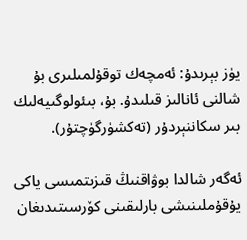يۈز بېرىدۇ: ئەمچەك توقۇلمىلىرى بۇ شالنى ئانالىز قىلىدۇ. بۇ، بىئولوگىيەلىك بىر سكاننېردۇر (تەكشۈرگۈچتۇر).

ئەگەر شالدا بوۋاقنىڭ قىزىتمىسى ياكى يۇقۇملىنىشى بارلىقىنى كۆرسىتىدىغان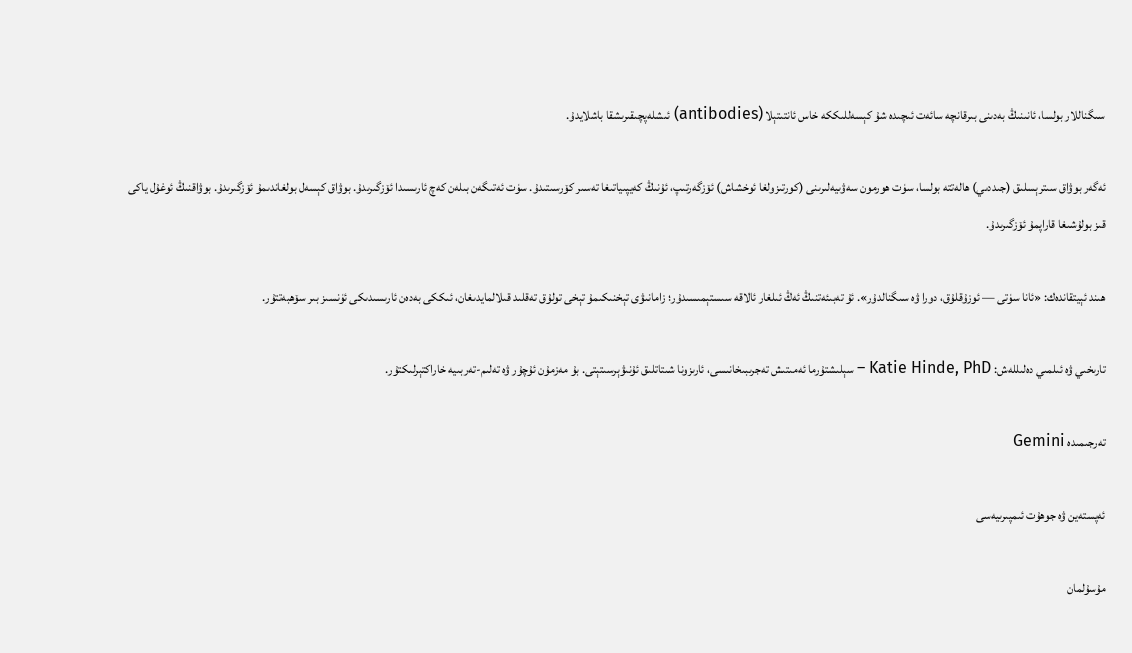سىگناللار بولسا، ئانىنىڭ بەدىنى بىرقانچە سائەت ئىچىدە شۇ كېسەللىككە خاس ئانتىتېلا (antibodies) ئىشلەپچىقىرىشقا باشلايدۇ.

ئەگەر بوۋاق سىترېسلىق (جىددىي) ھالەتتە بولسا، سۈت ھورمون سەۋىيەلىرىنى (كورتىزولغا ئوخشاش) ئۆزگەرتىپ، ئۇنىڭ كەيپىياتىغا تەسىر كۆرسىتىدۇ. سۈت ئەتىگەن بىلەن كەچ ئارىسىدا ئۆزگىرىدۇ. بوۋاق كېسەل بولغاندىمۇ ئۆزگىرىدۇ. بوۋاقنىڭ ئوغۇل ياكى قىز بولۇشىغا قاراپمۇ ئۆزگىرىدۇ.

ھىند ئېيتقاندەك: «ئانا سۈتى — ئوزۇقلۇق، دورا ۋە سىگنالدۇر». ئۇ تەبىئەتنىڭ ئەڭ ئىلغار ئالاقە سىستېمىسىدۇر؛ زامانىۋى تېخنىكىمۇ تېخى تولۇق تەقلىد قىلالمايدىغان، ئىككى بەدەن ئارىسىدىكى ئۈنسىز بىر سۆھبەتتۇر.

تارىخىي ۋە ئىلمىي دەلىللەش: Katie Hinde, PhD – سېلىشتۇرما ئەمىتىش تەجرىبىخانىسى، ئارىزونا شىتاتلىق ئۇنىۋېرسىتېتى. بۇ مەزمۇن ئۇچۇر ۋە تەلىم-تەربىيە خاراكتېرلىكتۇر.

تەرجىمىدە Gemini

ئەپستەين ۋە جوھۇت ئىمپىرىيەسى

مۇسۇلمان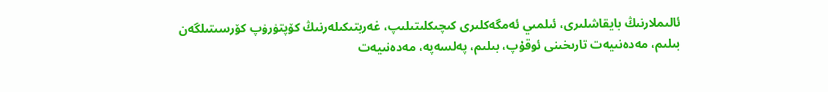ئالىملارنىڭ بايقاشلىرى، ئىلمىي ئەمگەكلىرى كىچىكلىتىلىپ، غەربتىكىلەرنىڭ كۆپتۈرۈپ كۆرسىتىلگەن بىلىم، مەدەنىيەت تارىخىنى ئوقۇپ، بىلىم، پەلسەپە، مەدەنىيەت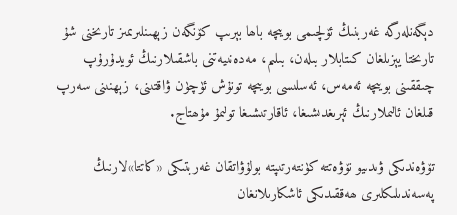دېگەنلەرگە غەربنىڭ ئۆلچىمى بويىچە باھا بېرىپ كۆنگەن زېھىنلىرىمىز تارىخنى شۇ تارىختا يېزىلغان كىتابلار بىلەن، بىلىم، مەدەنىيەتنى باشقىلارنىڭ ئويدۇرۇپ چىققىنى بويىچە ئەمەس، ئەسلىسى بويىچە تونۇش ئۈچۈن ۋاقتىنى، زېھنىنى سەرپ قىلغان ئالىملارنىڭ ئېرىغدىشىغا، ئاقارتىشىغا تولىمۇ مۇھتاج.

تۆۋەندىكى ۋىدىيو نۆۋەتتە كۈنتەرتىپتە بولۇۋاتقان غەربتىكى «كاتتا»لارنىڭ پەسەندىلىكلىرى ھەققىدىكى ئاشكارىلانغان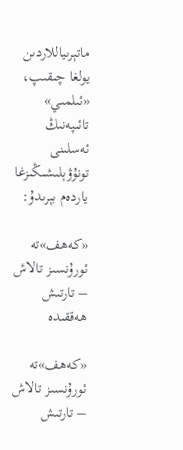ماتېرىياللاردىن يولغا چىقىپ، «ئىلمىي» تائىپەنىڭ ئەسلىنى تونۇۋېلىشىڭىزغا ياردەم بېرىدۇ:

«كەھف»تە ئورۇنسىز تالاش – تارتىش ھەققىدە

«كەھف»تە ئورۇنسىز تالاش – تارتىش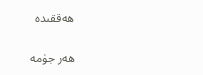ھەققىدە

ھەر جۈمە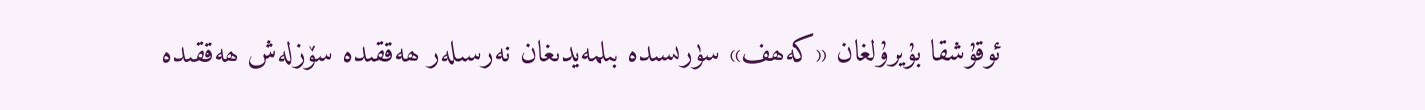ئوقۇشقا بۇيرۇلغان «كەھف» سۈرىسىدە بىلمەيدىغان نەرسىلەر ھەققىدە سۆزلەش ھەققىدە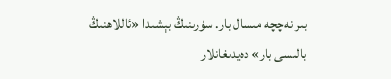بىر نەچچە مىسال بار. سۈرىنىڭ بېشىدا «ئاللاھنىڭ بالىسى بار» دەيدىغانلار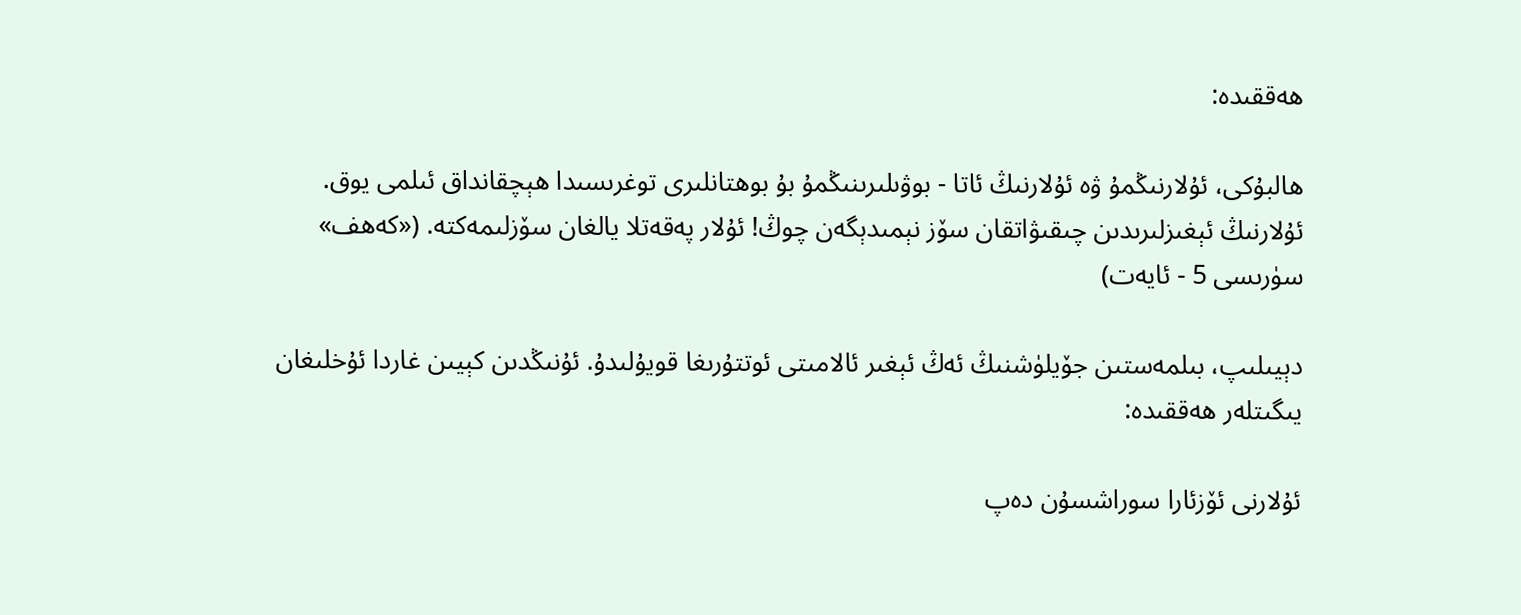ھەققىدە:

ھالبۇكى، ئۇلارنىڭمۇ ۋە ئۇلارنىڭ ئاتا - بوۋىلىرىنىڭمۇ بۇ بوھتانلىرى توغرىسىدا ھېچقانداق ئىلمى يوق. ئۇلارنىڭ ئېغىزلىرىدىن چىقىۋاتقان سۆز نېمىدېگەن چوڭ! ئۇلار پەقەتلا يالغان سۆزلىمەكتە. («كەھف» سۈرىسى 5 - ئايەت)

دېيىلىپ، بىلمەستىن جۆيلۈشنىڭ ئەڭ ئېغىر ئالامىتى ئوتتۇرىغا قويۇلىدۇ. ئۇنىڭدىن كېيىن غاردا ئۇخلىغان يىگىتلەر ھەققىدە:

ئۇلارنى ئۆزئارا سوراشسۇن دەپ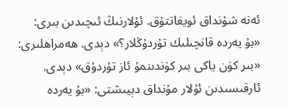ئەنە شۇنداق ئويغاتتۇق. ئۇلارنىڭ ئىچىدىن بىرى: «بۇ يەردە قانچىلىك تۇردۇڭلار؟» دېدى. ھەمراھلىرى: «بىر كۈن ياكى بىر كۈندىنمۇ ئاز تۇردۇق» دېدى. ئارقىسىدىن ئۇلار مۇنداق دېيىشتى: «بۇ يەردە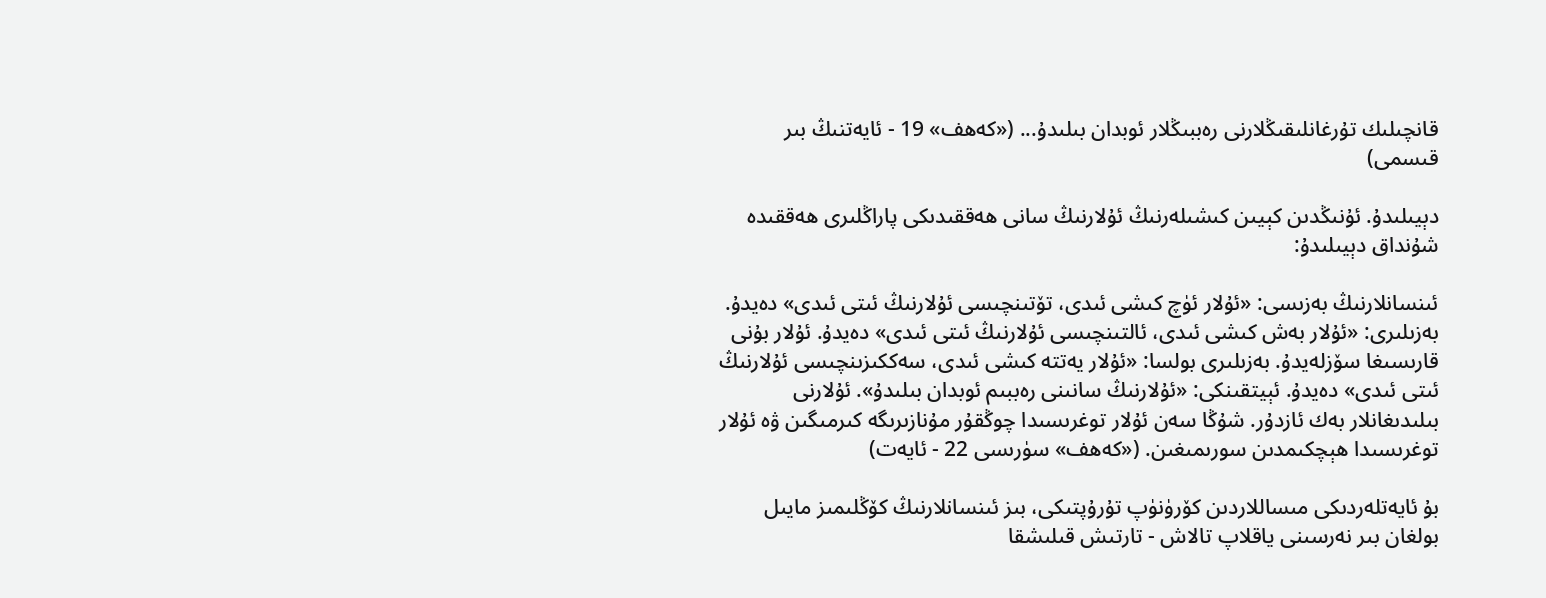قانچىلىك تۇرغانلىقىڭلارنى رەببىڭلار ئوبدان بىلىدۇ... («كەھف» 19 - ئايەتنىڭ بىر قىسمى)

دېيىلىدۇ. ئۇنىڭدىن كېيىن كىشىلەرنىڭ ئۇلارنىڭ سانى ھەققىدىكى پاراڭلىرى ھەققىدە شۇنداق دېيىلىدۇ:

ئىنسانلارنىڭ بەزىسى: «ئۇلار ئۈچ كىشى ئىدى، تۆتىنچىسى ئۇلارنىڭ ئىتى ئىدى» دەيدۇ. بەزىلىرى: «ئۇلار بەش كىشى ئىدى، ئالتىنچىسى ئۇلارنىڭ ئىتى ئىدى» دەيدۇ. ئۇلار بۇنى قارىسىغا سۆزلەيدۇ. بەزىلىرى بولسا: «ئۇلار يەتتە كىشى ئىدى، سەككىزىنچىسى ئۇلارنىڭ ئىتى ئىدى» دەيدۇ. ئېيتقىنكى: «ئۇلارنىڭ سانىنى رەببىم ئوبدان بىلىدۇ». ئۇلارنى بىلىدىغانلار بەك ئازدۇر. شۇڭا سەن ئۇلار توغرىسىدا چوڭقۇر مۇنازىرىگە كىرمىگىن ۋە ئۇلار توغرىسىدا ھېچكىمدىن سورىمىغىن. («كەھف» سۈرىسى 22 - ئايەت)

بۇ ئايەتلەردىكى مىساللاردىن كۆرۈنۈپ تۇرۇپتىكى، بىز ئىنسانلارنىڭ كۆڭلىمىز مايىل بولغان بىر نەرسىنى ياقلاپ تالاش - تارتىش قىلىشقا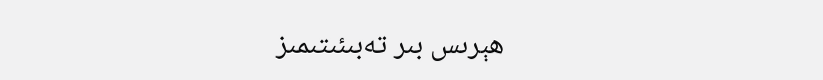ھېرىس بىر تەبىئىتىمىز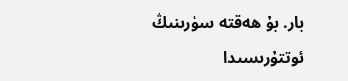بار. بۇ ھەقتە سۈرىنىڭ ئوتتۇرىسىدا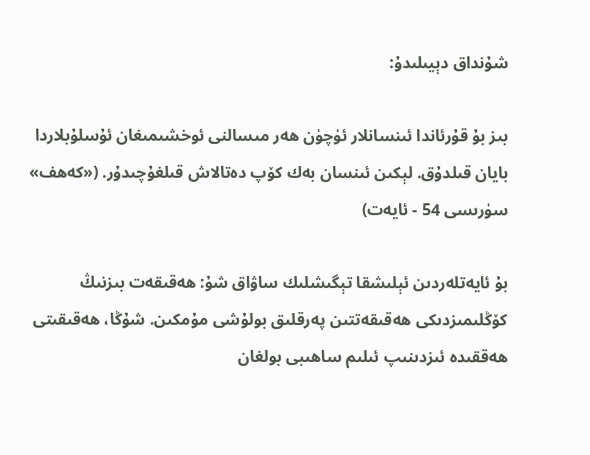شۇنداق دېيىلىدۇ:

بىز بۇ قۇرئاندا ئىنسانلار ئۈچۈن ھەر مىسالنى ئوخشىمىغان ئۇسلۇبلاردا بايان قىلدۇق. لېكىن ئىنسان بەك كۆپ دەتالاش قىلغۇچىدۇر. («كەھف» سۈرىسى 54 - ئايەت)

بۇ ئايەتلەردىن ئېلىشقا تېگىشلىك ساۋاق شۇ: ھەقىقەت بىزنىڭ كۆڭلىمىزدىكى ھەقىقەتتىن پەرقلىق بولۇشى مۇمكىن. شۇڭا، ھەقىقىتى ھەققىدە ئىزدىنىپ ئىلىم ساھىبى بولغان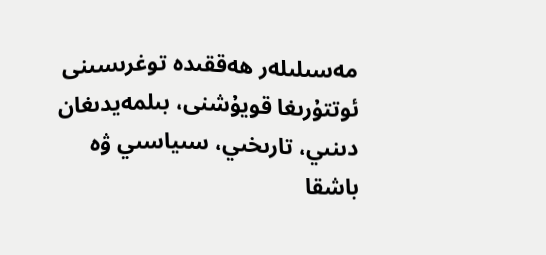مەسىلىلەر ھەققىدە توغرىسىنى ئوتتۇرىغا قويۇشنى، بىلمەيدىغان دىنىي، تارىخىي، سىياسىي ۋە باشقا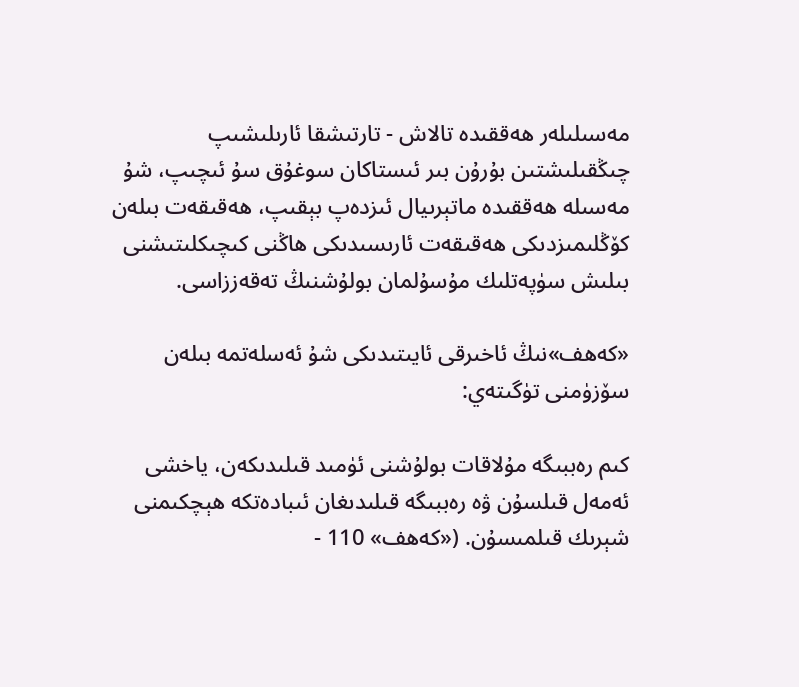مەسىلىلەر ھەققىدە تالاش - تارتىشقا ئارىلىشىپ چىڭقىلىشتىن بۇرۇن بىر ئىستاكان سوغۇق سۇ ئىچىپ، شۇ مەسىلە ھەققىدە ماتېرىيال ئىزدەپ بېقىپ، ھەقىقەت بىلەن كۆڭلىمىزدىكى ھەقىقەت ئارىسىدىكى ھاڭنى كىچىكلىتىشنى بىلىش سۈپەتلىك مۇسۇلمان بولۇشنىڭ تەقەززاسى.

«كەھف»نىڭ ئاخىرقى ئايىتىدىكى شۇ ئەسلەتمە بىلەن سۆزۈمنى تۈگىتەي:

كىم رەببىگە مۇلاقات بولۇشنى ئۈمىد قىلىدىكەن، ياخشى ئەمەل قىلسۇن ۋە رەببىگە قىلىدىغان ئىبادەتكە ھېچكىمنى شېرىك قىلمىسۇن. («كەھف» 110 -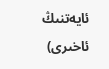ئايەتنىڭ ئاخىرى)